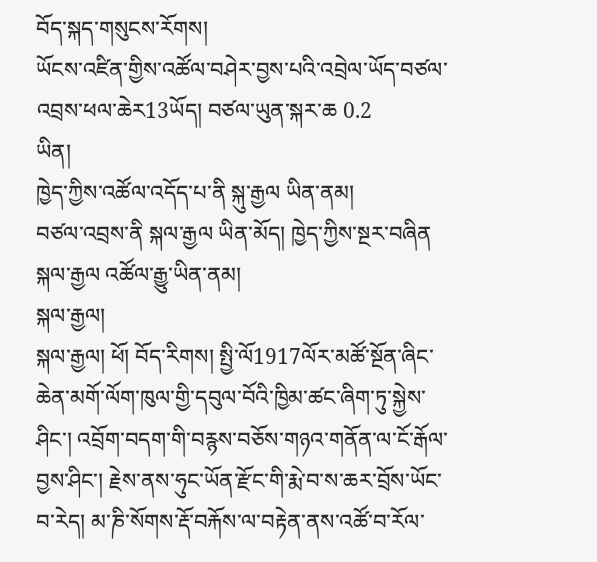བོད་སྐད་གསུངས་རོགས།
ཡོངས་འཛིན་གྱིས་འཚོལ་བཤེར་བྱས་པའི་འབྲེལ་ཡོད་བཙལ་འབྲས་ཕལ་ཆེར13ཡོད། བཙལ་ཡུན་སྐར་ཆ 0.2
ཡིན།
ཁྱེད་ཀྱིས་འཚོལ་འདོད་པ་ནི སྐུ་རྒྱལ ཡིན་ནམ།
བཙལ་འབྲས་ནི སྐལ་རྒྱལ ཡིན་མོད། ཁྱེད་ཀྱིས་སྔར་བཞིན སྐལ་རྒྱལ འཚོལ་རྒྱུ་ཡིན་ནམ།
སྐལ་རྒྱལ།
སྐལ་རྒྱལ། ཕོ། བོད་རིགས། སྤྱི་ལོ1917ལོར་མཚོ་སྔོན་ཞིང་ཆེན་མགོ་ལོག་ཁུལ་གྱི་དབུལ་བོའི་ཁྱིམ་ཚང་ཞིག་ཏུ་སྐྱེས་ཤིང་། འབྲོག་བདག་གི་བརྙས་བཅོས་གཉའ་གནོན་ལ་ངོ་རྒོལ་བྱས་ཤིང་། རྗེས་ནས་ཧུང་ཡོན་རྫོང་གི་རྨེ་བ་ས་ཆར་བྲོས་ཡོང་བ་རེད། མ་ཎི་སོགས་རྡོ་བརྐོས་ལ་བརྟེན་ནས་འཚོ་བ་རོལ་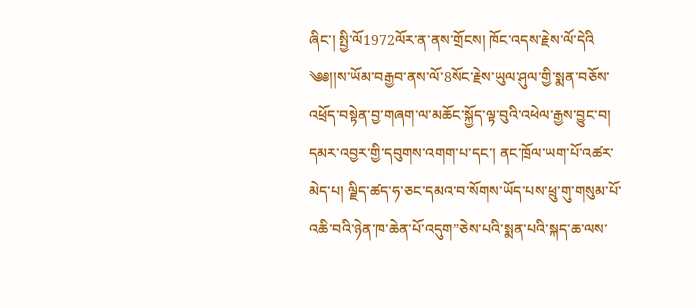ཞིང་། སྤྱི་ལོ1972ལོར་ན་ནས་གྲོངས། ཁོང་འདས་རྗེས་ལོ་དེའི
༄༅།།ས་ཡོམ་བརྒྱབ་ནས་ལོ་8སོང་རྗེས་ཡུལ་ཤུལ་གྱི་སྨན་བཅོས་འཕྲོད་བསྟེན་བྱ་གཞག་ལ་མཆོང་སྐྱོད་ལྟ་བུའི་འཕེལ་རྒྱས་བྱུང་བ།
དམར་འབྱར་གྱི་དབུགས་འགག་པ་དང་། ནང་ཁྲོལ་ཡག་པོ་འཚར་མེད་པ། ལྗིད་ཚད་ཧ་ཅང་དམའ་བ་སོགས་ཡོད་པས་ཕྲུ་གུ་གསུམ་པོ་འཆི་བའི་ཉེན་ཁ་ཆེན་པོ་འདུག”ཅེས་པའི་སྨན་པའི་སྐད་ཆ་ལས་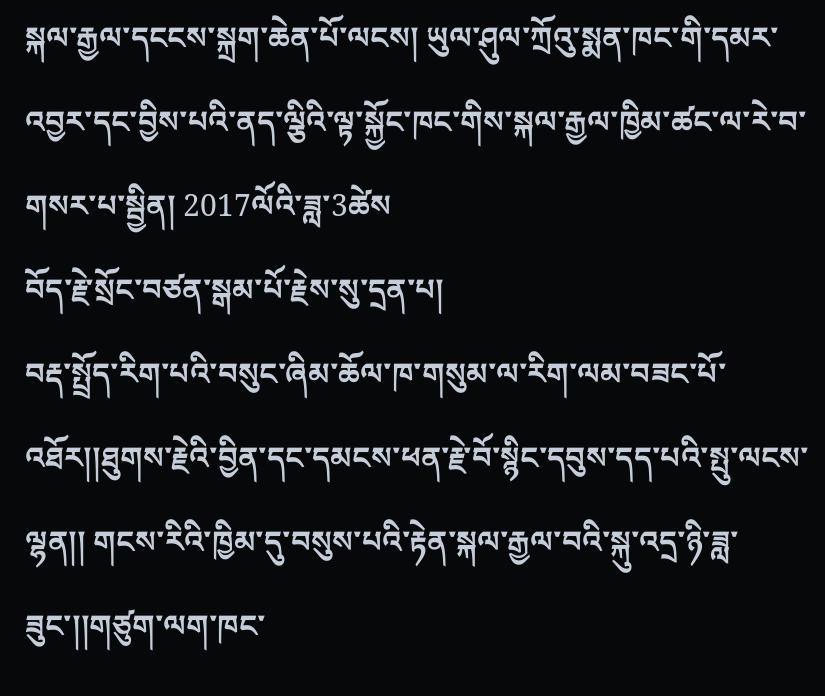སྐལ་རྒྱལ་དངངས་སྐྲག་ཆེན་པོ་ལངས། ཡུལ་ཤུལ་ཀྲོའུ་སྨན་ཁང་གི་དམར་འབྱར་དང་བྱིས་པའི་ནད་ལྕིའི་ལྟ་སྐྱོང་ཁང་གིས་སྐལ་རྒྱལ་ཁྱིམ་ཚང་ལ་རེ་བ་གསར་པ་སྦྱིན། 2017ལོའི་ཟླ་3ཚེས
བོད་རྗེ་སྲོང་བཙན་སྒམ་པོ་རྗེས་སུ་དྲན་པ།
བརྡ་སྤྲོད་རིག་པའི་བསུང་ཞིམ་ཆོལ་ཁ་གསུམ་ལ་རིག་ལམ་བཟང་པོ་འཐོར།།ཐུགས་རྗེའི་བྱིན་དང་དམངས་ཕན་རྗེ་བོ་སྙིང་དབུས་དད་པའི་སྤུ་ལངས་ལྷན།། གངས་རིའི་ཁྱིམ་དུ་བསུས་པའི་རྟེན་སྐལ་རྒྱལ་བའི་སྐུ་འདྲ་ཉི་ཟླ་ཟུང་།།གཙུག་ལག་ཁང་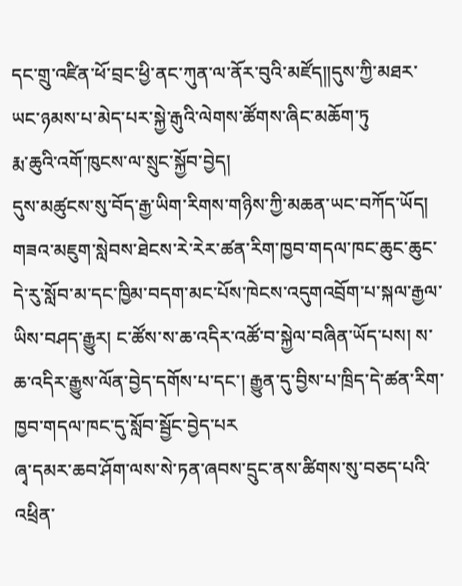དང་གྲུ་འཛིན་ཕོ་བྲང་ཕྱི་ནང་ཀུན་ལ་ནོར་བུའི་མཛོད།།དུས་ཀྱི་མཐར་ཡང་ཉམས་པ་མེད་པར་སྐྱེ་རྒུའི་ལེགས་ཚོགས་ཞིང་མཆོག་ཏུ
རྨ་ཆུའི་འགོ་ཁུངས་ལ་སྲུང་སྐྱོབ་བྱེད།
དུས་མཚུངས་སུ་བོད་རྒྱ་ཡིག་རིགས་གཉིས་ཀྱི་མཆན་ཡང་བཀོད་ཡོད། གཟའ་མཇུག་སླེབས་ཐེངས་རེ་རེར་ཚན་རིག་ཁྱབ་གདལ་ཁང་ཆུང་ཆུང་དེ་རུ་སློབ་མ་དང་ཁྱིམ་བདག་མང་པོས་ཁེངས་འདུགའབྲོག་པ་སྐལ་རྒྱལ་ཡིས་བཤད་རྒྱུར། ང་ཚོས་ས་ཆ་འདིར་འཚོ་བ་སྐྱེལ་བཞིན་ཡོད་པས། ས་ཆ་འདིར་རྒྱུས་ལོན་བྱེད་དགོས་པ་དང་། རྒྱུན་དུ་བྱིས་པ་ཁྲིད་དེ་ཚན་རིག་ཁྱབ་གདལ་ཁང་དུ་སློབ་སྦྱོང་བྱེད་པར
ཞྭ་དམར་ཆབ་ཤོག་ལས་སེ་ཏན་ཞབས་དྲུང་ནས་ཚིགས་སུ་བཅད་པའི་འཕྲིན་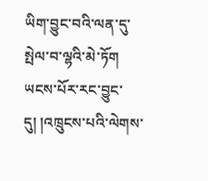ཡིག་བྱུང་བའི་ལན་དུ་སྤེལ་བ་ལྷའི་མེ་ཏོག
ཡངས་པོར་རང་བྱུང་དུ། །འཁྲུངས་པའི་ལེགས་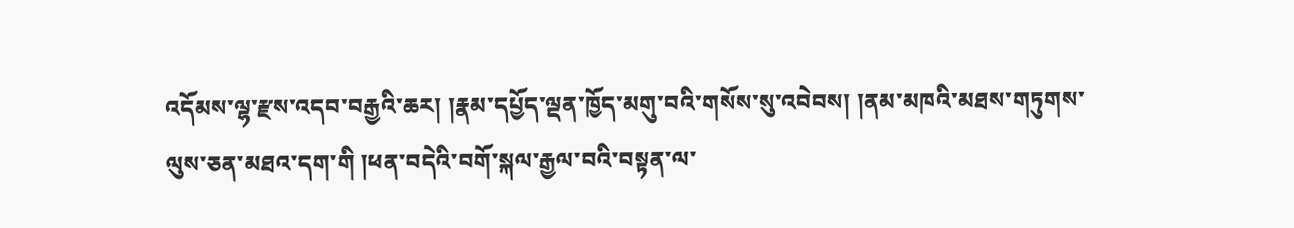འདོམས་ལྷ་རྫས་འདབ་བརྒྱའི་ཆར། །རྣམ་དཔྱོད་ལྡན་ཁྱོད་མགུ་བའི་གསོས་སུ་འབེབས། །ནམ་མཁའི་མཐས་གཏུགས་ལུས་ཅན་མཐའ་དག་གི །ཕན་བདེའི་བགོ་སྐལ་རྒྱལ་བའི་བསྟན་ལ་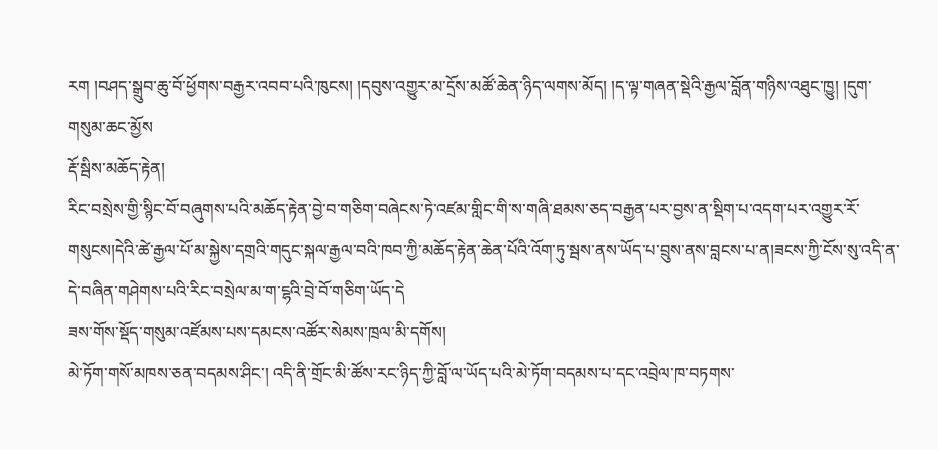རག །བཤད་སྒྲུབ་ཆུ་བོ་ཕྱོགས་བརྒྱར་འབབ་པའི་ཁུངས། །དབུས་འགྱུར་མ་དྲོས་མཚོ་ཆེན་ཉིད་ལགས་མོད། །ད་ལྟ་གཞན་སྡེའི་རྒྱལ་བློན་གཉིས་འཐུང་ཁྱུ། །དུག་གསུམ་ཆང་མྱོས
རྡོ་སྦིས་མཆོད་རྟེན།
རིང་བསྲེས་གྱི་སྙིང་བོ་བཞུགས་པའི་མཆོད་རྟེན་བྱེ་བ་གཅིག་བཞེངས་ཏེ་འཛམ་གླིང་གི་ས་གཞི་ཐམས་ཅད་བརྒྱན་པར་བྱས་ན་སྡིག་པ་འདག་པར་འགྱུར་རོ་གསུངས།དེའི་ཚེ་རྒྱལ་པོ་མ་སྐྱེས་དགྲའི་གདུང་སྐལ་རྒྱལ་བའི་ཁབ་ཀྱི་མཆོད་རྟེན་ཆེན་པོའི་འོག་ཏུ་སྦས་ནས་ཡོད་པ་བྲུས་ནས་བླངས་པ་ན།ཟངས་ཀྱི་ངོས་སུ་འདི་ན་དེ་བཞིན་གཤེགས་པའི་རིང་བསྲེལ་མ་ག་ངྷའི་བྲེ་བོ་གཅིག་ཡོད་དེ
ཟས་གོས་སྡོད་གསུམ་འཛོམས་པས་དམངས་འཚོར་སེམས་ཁྲལ་མི་དགོས།
མེ་ཏོག་གསོ་མཁས་ཅན་བདམས་ཤིང་། འདི་ནི་གྲོང་མི་ཚོས་རང་ཉིད་ཀྱི་བློ་ལ་ཡོད་པའི་མེ་ཏོག་བདམས་པ་དང་འབྲེལ་ཁ་བཏགས་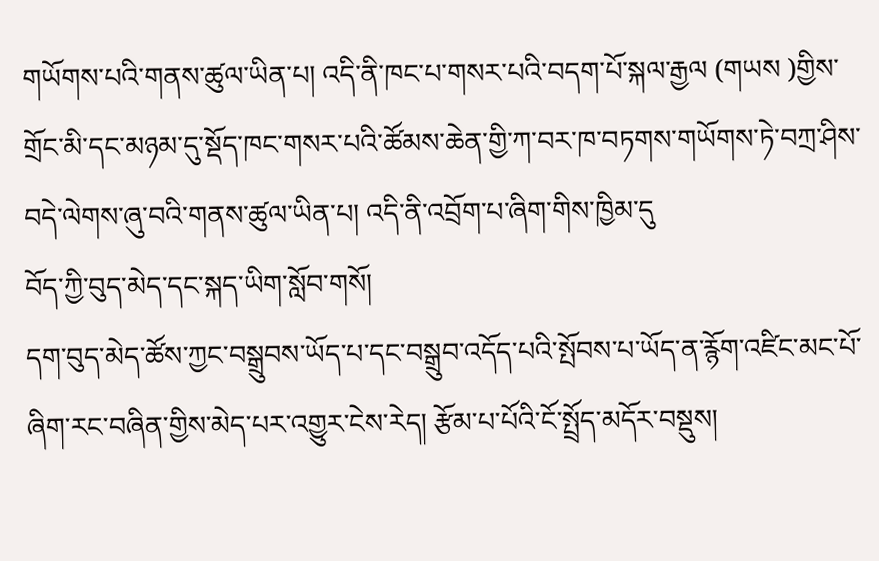གཡོགས་པའི་གནས་ཚུལ་ཡིན་པ། འདི་ནི་ཁང་པ་གསར་པའི་བདག་པོ་སྐལ་རྒྱལ (གཡས )གྱིས་གྲོང་མི་དང་མཉམ་དུ་སྡོད་ཁང་གསར་པའི་ཚོམས་ཆེན་གྱི་ཀ་བར་ཁ་བཏགས་གཡོགས་ཏེ་བཀྲ་ཤིས་བདེ་ལེགས་ཞུ་བའི་གནས་ཚུལ་ཡིན་པ། འདི་ནི་འབྲོག་པ་ཞིག་གིས་ཁྱིམ་དུ
བོད་ཀྱི་བུད་མེད་དང་སྐད་ཡིག་སློབ་གསོ།
དག་བུད་མེད་ཚོས་ཀྱང་བསྒྲུབས་ཡོད་པ་དང་བསྒྲུབ་འདོད་པའི་སྤོབས་པ་ཡོད་ན་རྙོག་འཛིང་མང་པོ་ཞིག་རང་བཞིན་གྱིས་མེད་པར་འགྱུར་ངེས་རེད། རྩོམ་པ་པོའི་ངོ་སྤྲོད་མདོར་བསྡུས།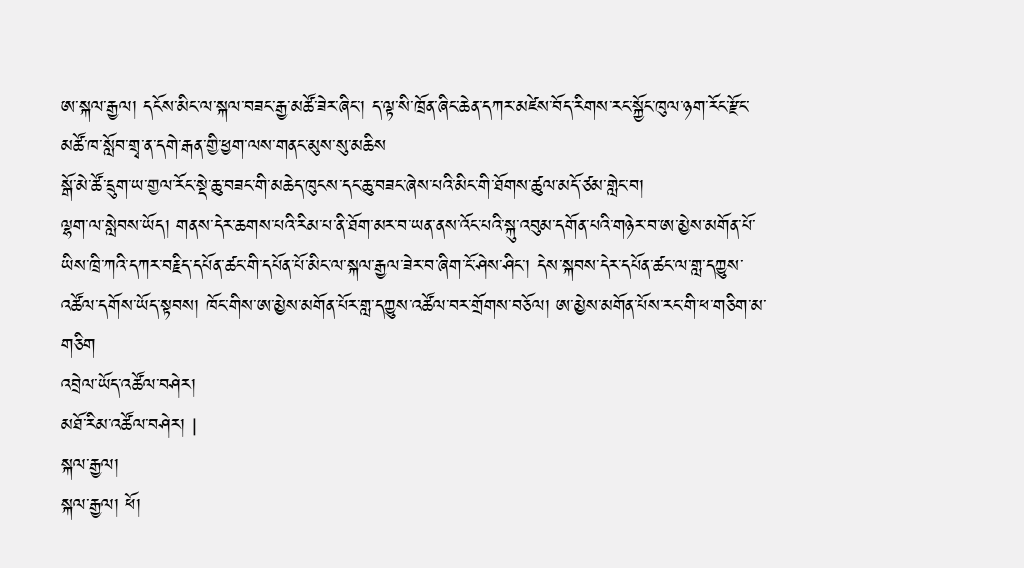ཨ་སྐལ་རྒྱལ། དངོས་མིང་ལ་སྐལ་བཟང་རྒྱ་མཚོ་ཟེར་ཞིང་། ད་ལྟ་སི་ཁྲོན་ཞིང་ཆེན་དཀར་མཛེས་བོད་རིགས་རང་སྐྱོང་ཁུལ་ཉག་རོང་རྫོང་མཚོ་ཁ་སློབ་གྲྭ་ན་དགེ་རྒན་གྱི་ཕྱག་ལས་གནང་མུས་སུ་མཆིས
སྒོ་མེ་ཚོ་དྲུག་ཡ་གྱལ་རོང་སྡེ་ཆུ་བཟང་གི་མཆེད་ཁུངས་དང་ཆུ་བཟང་ཞེས་པའི་མིང་གི་ཐོགས་ཚུལ་མདོ་ཙམ་གླེང་བ།
ལྷག་ལ་སླེབས་ཡོད། གནས་དེར་ཆགས་པའི་རིམ་པ་ནི་ཐོག་མར་བ་ཡན་ནས་འོང་པའི་སྐུ་འབུམ་དགོན་པའི་གཉེར་བ་ཨ་མྱེས་མགོན་པོ་ཡིས་ཁྲི་ཀའི་དཀར་བརྗིད་དཔོན་ཚང་གི་དཔོན་པོ་མིང་ལ་སྐལ་རྒྱལ་ཟེར་བ་ཞིག་ངོ་ཤེས་ཤིང་། དེས་སྐབས་དེར་དཔོན་ཚང་ལ་གླ་དཀྱུས་འཚོལ་དགོས་ཡོད་སྟབས། ཁོང་གིས་ཨ་མྱེས་མགོན་པོར་གླ་དཀྱུས་འཚོལ་བར་གྲོགས་བཅོལ། ཨ་མྱེས་མགོན་པོས་རང་གི་ཕ་གཅིག་མ་གཅིག
འབྲེལ་ཡོད་འཚོལ་བཤེར།
མཐོ་རིམ་འཚོལ་བཤེར། |
སྐལ་རྒྱལ།
སྐལ་རྒྱལ། ཕོ།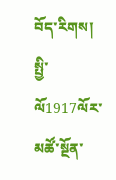བོད་རིགས། སྤྱི་ལོ1917ལོར་མཚོ་སྔོན་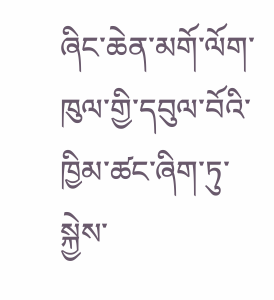ཞིང་ཆེན་མགོ་ལོག་ཁུལ་གྱི་དབུལ་བོའི་ཁྱིམ་ཚང་ཞིག་ཏུ་སྐྱེས་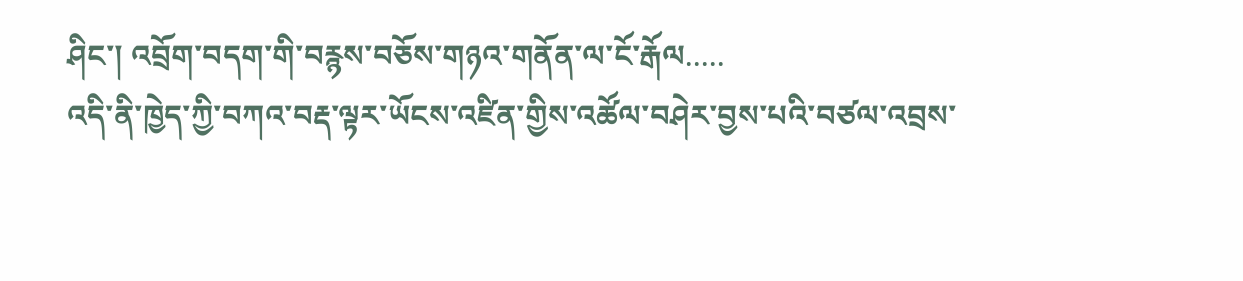ཤིང་། འབྲོག་བདག་གི་བརྙས་བཅོས་གཉའ་གནོན་ལ་ངོ་རྒོལ.....
འདི་ནི་ཁྱེད་ཀྱི་བཀའ་བརྡ་ལྟར་ཡོངས་འཛིན་གྱིས་འཚོལ་བཤེར་བྱས་པའི་བཙལ་འབྲས་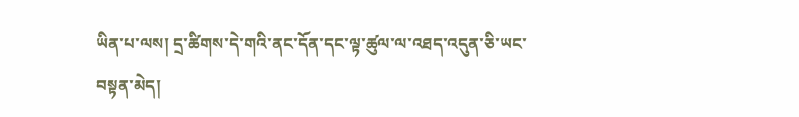ཡིན་པ་ལས། དྲ་ཚིགས་དེ་གའི་ནང་དོན་དང་ལྟ་ཚུལ་ལ་འཐད་འདུན་ཅི་ཡང་བསྟན་མེད།